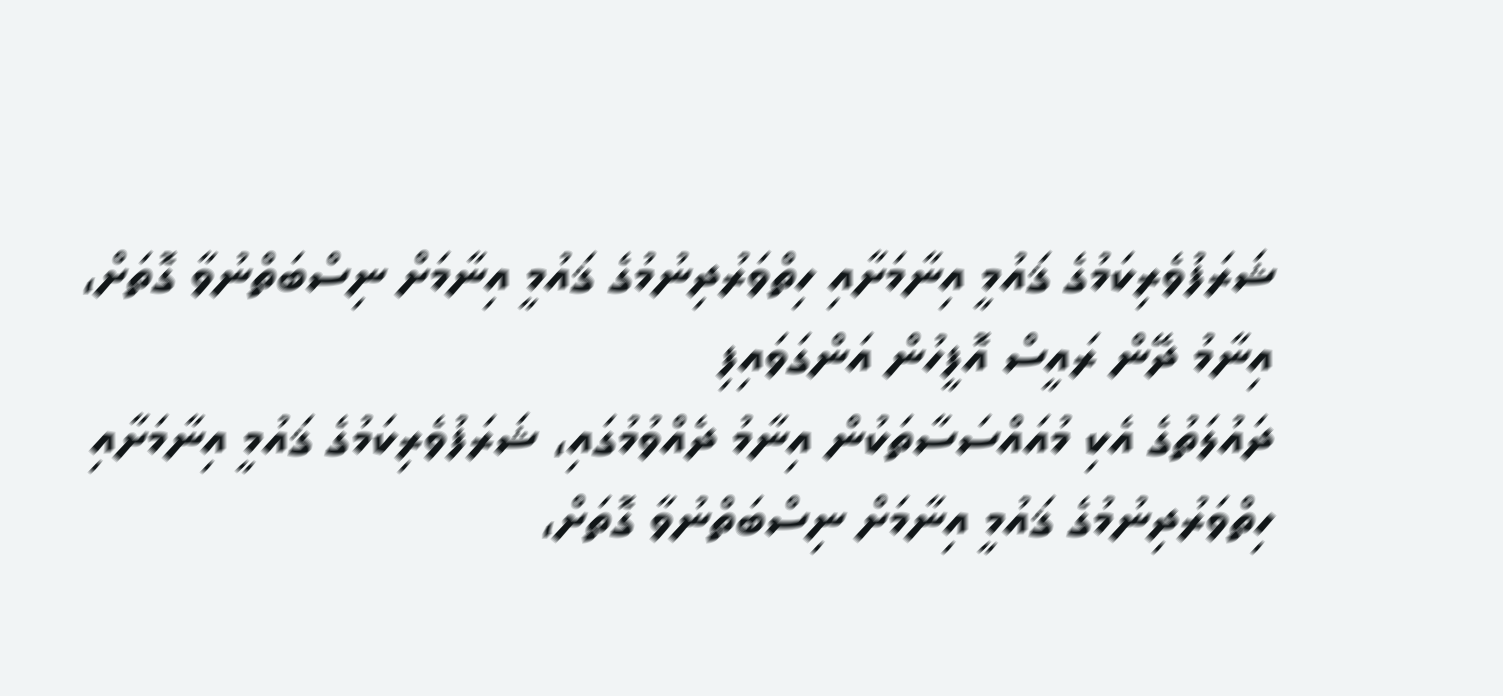ޝަރަފުވެރިކަމުގެ ޤައުމީ އިނާމަށާއި ހިތްވަރުދިނުމުގެ ޤައުމީ އިނާމަށް ނިސްބަތްނުވާ ގޮތަށް، އިނާމު ދޭން ރައީސް އޮފީހުން އަންގަވައިފި
ދައުލަތުގެ އެކި މުއައްސަސާތަކުން އިނާމު ދެއްވުމުގައި، ޝަރަފުވެރިކަމުގެ ޤައުމީ އިނާމަށާއި ހިތްވަރުދިނުމުގެ ޤައުމީ އިނާމަށް ނިސްބަތްނުވާ ގޮތަށް،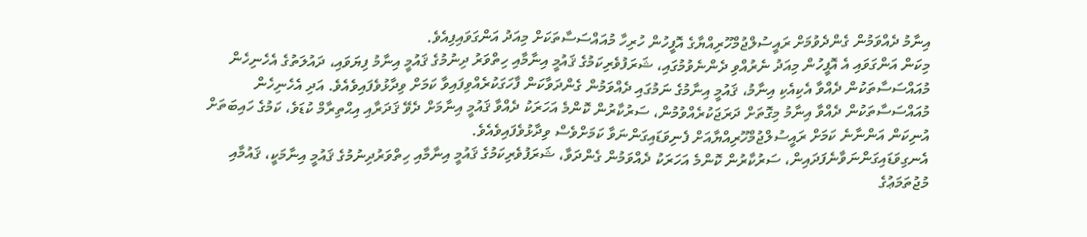އިނާމު ދެއްވަމުން ގެންދެވުމަށް ރައީސުލްޖުމްހޫރިއްޔާގެ އޮފީހުން ހުރިހާ މުއައްސަސާތަކަށް މިއަދު އަންގަވައިފިއެވެ.
މިކަން އަންގަވައި އެ އޮފީހުން މިއަދު ނެރުއްވި ދެންނެވުމުގައި، ޝަރަފުވެރިކަމުގެ ޤައުމީ އިނާމާއި ހިތްވަރު ދިނުމުގެ ޤައުމީ އިނާމު ފިޔަވައި، ދައުލަތުގެ އެހެނިހެން މުއައްސަސާތަކުން ދެއްވާ އެކިއެކި އިނާމު، ޤައުމީ އިނާމުގެ ނަމުގައި ދެއްވަމުން ގެންދަވާކަން ފާހަގަކުރެއްވިފައިވާ ކަމަށް ވިދާޅުވެފައިވެއެވެ. އަދި އެހެނިހެން މުއައްސަސާތަކުން ދެއްވާ އިނާމު މިގޮތަށް ދަރަޖަކުރެއްވުމުން، ސަރުކާރުން ކޮންމެ އަހަރަކު ދެއްވާ ޤައުމީ އިނާމަށް ދެވޭ ޤަދަރާއި އިޙްތިރާމް ކުޑަވެ، ކަމުގެ ހައިބަތަށް އުނިކަން އަންނާނެ ކަމަށް ރައީސުލްޖުމްހޫރިއްޔާއަށް ފެނިވަޑައިގަންނަވާ ކަމަށްވެސް ވިދާޅުވެފައިވެއެވެ.
އެނގިވަޑައިގަންނަވާނެފަދައިން، ސަރުކާރުން ކޮންމެ އަހަރަކު ދެއްވަމުން ގެންދަވާ، ޝަރަފުވެރިކަމުގެ ޤައުމީ އިނާމާއި ހިތްވަރުދިނުމުގެ ޤައުމީ އިނާމަކީ، ޤައުމާއި މުޖުތަމަޢުގެ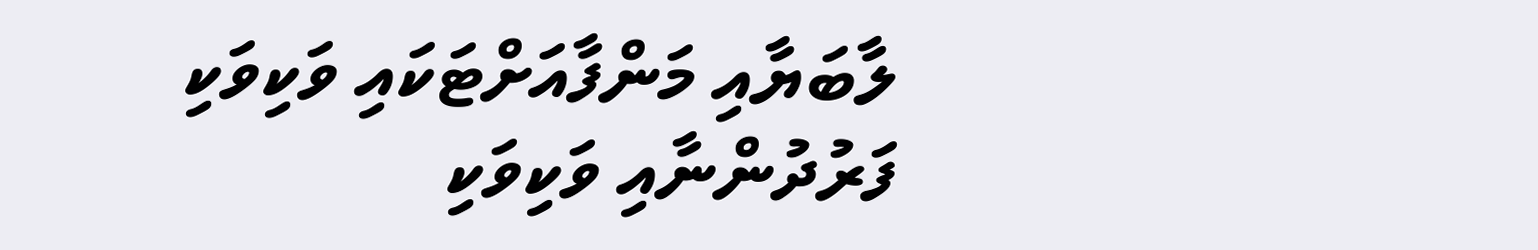ލާބަޔާއި މަންފާއަށްޓަކައި ވަކިވަކި ފަރުދުންނާއި ވަކިވަކި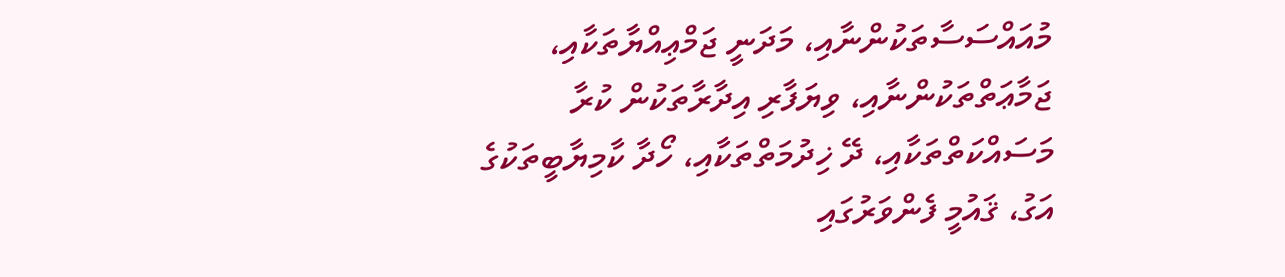މުއައްސަސާތަކުންނާއި، މަދަނީ ޖަމްޢިއްޔާތަކާއި، ޖަމާޢަތްތަކުންނާއި، ވިޔަފާރި އިދާރާތަކުން ކުރާ މަސައްކަތްތަކާއި، ދޭ ޚިދުމަތްތަކާއި، ހޯދާ ކާމިޔާބީތަކުގެ އަގު، ޤައުމީ ފެންވަރުގައި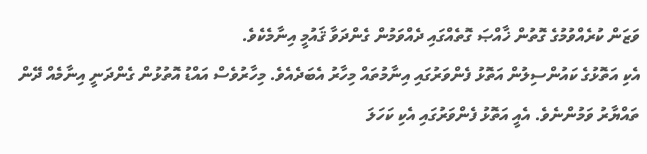ވަޒަން ކުރެއްވުމުގެ ގޮތުން ޚާއްޞަ ގޮތެއްގައި ދެއްވަމުން ގެންދަވާ ޤައުމީ އިނާމެކެވެ.
އެކި އަތޮޅުގެ ކައުންސިލުން އަތޮޅު ފެންވަރުގައި އިނާމުތައް މިހާރު އެބަދެއެވެ. މިހާރުވެސް އައްޑު އޮތުޅުން ގެންދަނީ އިނާމެއް ދޭން ތައްޔާރު ވަމުންނެވެ. އެއީ އަތޮޅު ފެންވަރުގައި އެކި ކަހަލަ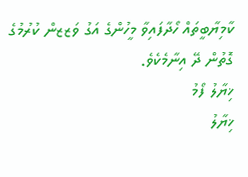ކާމިޔާބީތައް ހޯދާފައިވާ މީހުންގެ އަގު ވަޒޒން ކުރުމުގެ ގޮތުން ދޭ އިނާމެކެވެ.
ޚިޔާލު ފޯމު
ޚިޔާލު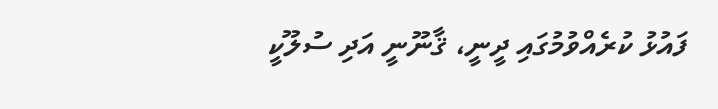ފައުޅު ކުރެއްވުމުގައި ދީނީ، ޤާނޫނީ އަދި ސުލޫކީ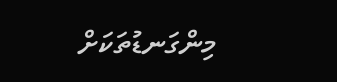މިންގަނޑުތަކަށް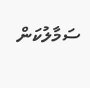ސަމާލުކަން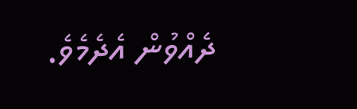ދެއްވުން އެދެމެވެ.